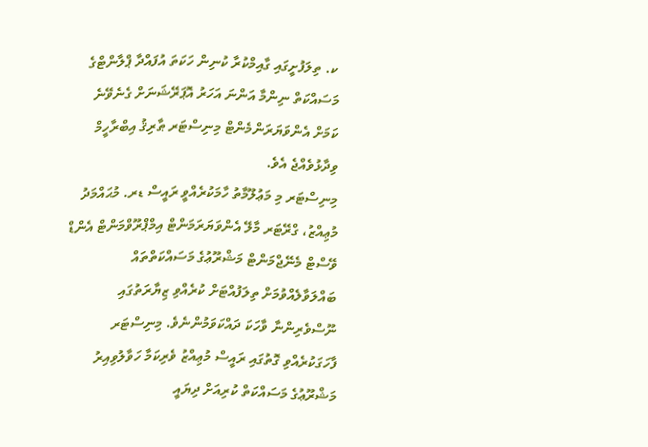ކ. ތިލަފުށީގައި ގާއިމްކުރާ ކުނިން ހަކަތަ އުފައްދާ ޕްލާންޓްގެ މަސައްކަތް ނިންމާ އަންނަ އަހަރު އޮޕަރޭޝަނަށް ގެނެވޭނެ ކަމަށް އެންވަޔަރަންމެންޓް މިނިސްޓަރ ޠާރިޤު އިބްރާހީމް ވިދާޅުވެއްޖެ އެވެ.
މިނިސްޓަރ މި މަޢުލޫމާތު ހާމަކުރެއްވީ ރައީސް ޑރ. މުޙައްމަދު މުޢިއްޒު، ގްރޭޓަރ މާލޭ އެންވަޔަރަމަންޓް އިމްޕްރޫވްމަންޓް އެންޑް ވޭސްޓް މެނޭޖްމަންޓް މަޝްރޫޢުގެ މަސައްކަތްތައް ބައްލަވާލެއްވުމަށް ތިލަފުއްޓަށް ކުރެއްވި ޒިޔާރަތުގައި ނޫސްވެރިންނާ ވާހަކަ ދައްކަވަމުންނެވެ. މިނިސްޓަރ ފާހަގަކުރެއްވި ގޮތުގައި ރައީސް މުޢިއްޒު ވެރިކަމާ ހަވާލުވިއިރު މަޝްރޫޢުގެ މަސައްކަތް ކުރިއަށް ދިޔައީ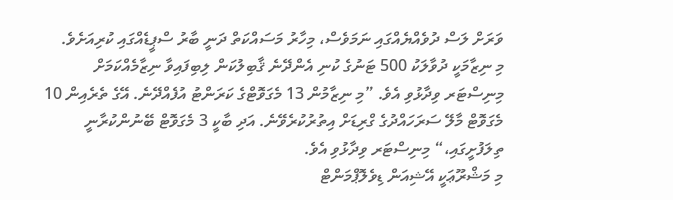ވަރަށް ލަސް ދުވެއްޔެއްގައި ނަމަވެސް، މިހާރު މަސައްކަތް ދަނީ ބާރު ސްޕީޑެއްގައި ކުރިއަށެވެ.
މި ނިޒާމަކީ ދުވާލަކު 500 ޓަނުގެ ކުނި އެންދޭނެ ޤާބިލުކަން ލިބިފައިވާ ނިޒާމެއްކަމަށް މިނިސްޓަރ ވިދާޅުވި އެވެ. ”މި ނިޒާމުން 13 މެގަވޮޓްގެ ކަރަންޓު އުފެއްދޭނެ. އޭގެ ތެރެއިން 10 މެގަވޮޓް މާލޭ ސަރަހައްދުގެ ގްރިޑަށް އިތުރުކުރެވޭނެ. އަދި ބާކީ 3 މެގަވޮޓް ބޭނުންކުރާނީ ތިލަފުށީގައި،“ މިނިސްޓަރ ވިދާޅުވި އެވެ.
މި މަޝްރޫޢަކީ އޭޝިއަން ޑިވެލޮޕްމަންޓް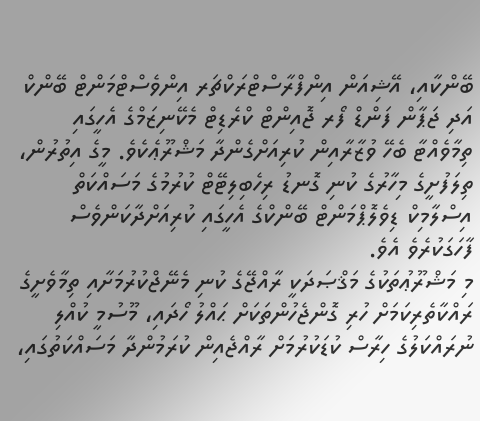ބޭންކާއި، އޭޝިއަން އިންފްރާސްޓްރަކްޗަރ އިންވެސްޓްމަންޓް ބޭންކް އަދި ޖަޕާން ފަންޑް ފޯރ ޖޮއިންޓް ކްރެޑިޓް މެކޭނިޒަމްގެ އެހީގައި ތިމާވެއްޓާ ބެހޭ ވުޒާރާއިން ކުރިއަށްގެންދާ މަޝްރޫޢެކެވެ. މީގެ އިތުރުން، ތިލަފުށީގެ މިހާރުގެ ކުނި ގޮނޑު ރިހެބިލިޓޭޓް ކުރުމުގެ މަސައްކަތް އިސްލާމިކް ޑިވެލޮޕްމަންޓް ބޭންކްގެ އެހީގައި ކުރިއަށްދާކަންވެސް ފާހަގަކުރެވެ އެވެ.
މި މަޝްރޫޢުތަކުގެ މަޤްޞަދަކީ ރާއްޖޭގެ ކުނި މެނޭޖްކުރުމަށާއި ތިމާވެށީގެ ރައްކާތެރިކަމަށް ހުރި ގޮންޖެހުންތަކަށް ޙައްލު ހޯދައި، މޫސުމީ ކުއްލި ނުރައްކަލުގެ ހިރާސް ކުޑަކުރުމަށް ރާއްޖެއިން ކުރަމުންދާ މަސައްކަތުގައި،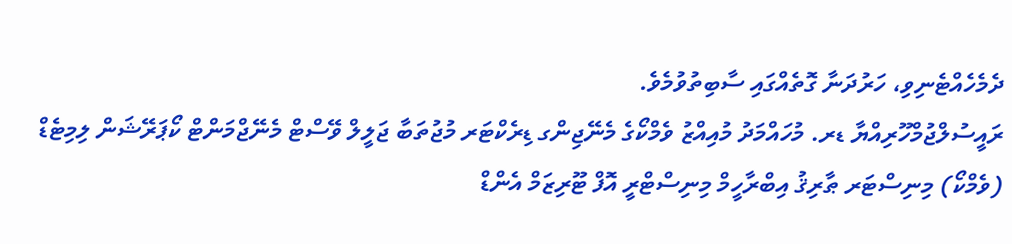ދެމެހެއްޓެނިވި، ހަރުދަނާ ގޮތެއްގައި ސާބިތުވުމެވެ.
ރައީސުލްޖުމްހޫރިއްޔާ ޑރ. މުހައްމަދު މުއިއްޒު ވެމްކޯގެ މެނޭޖިންގ ޑިރެކްޓަރ މުޖުތަބާ ޖަލީލް ވޭސްޓް މެނޭޖްމަންޓް ކޯޕަރޭޝަން ލިމިޓެޑް (ވެމްކޯ) މިނިސްޓަރ ޠާރިޤު އިބްރާހީމް މިނިސްޓްރީ އޮފް ޓޫރިޒަމް އެންޑް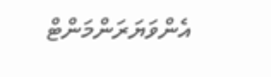އެންވަޔަރަންމަންޓް